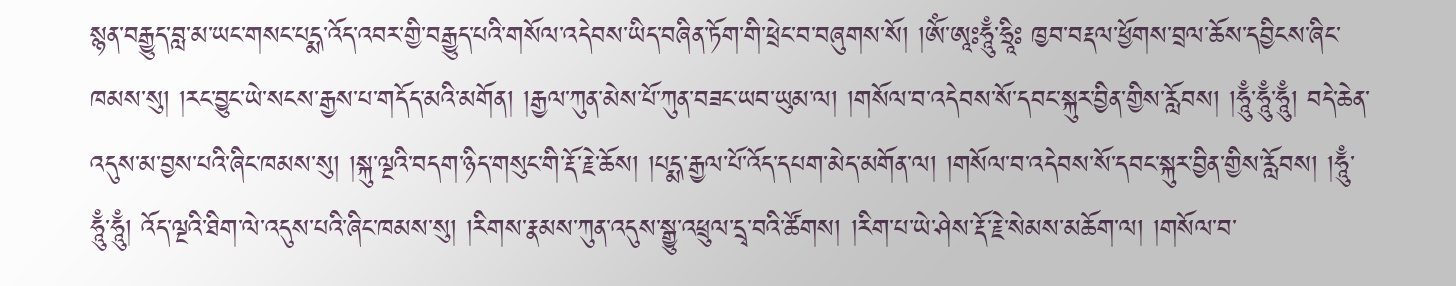སྙན་བརྒྱུད་བླ་མ་ཡང་གསང་པདྨ་འོད་འབར་གྱི་བརྒྱུད་པའི་གསོལ་འདེབས་ཡིད་བཞིན་ཏོག་གི་ཕྲེང་བ་བཞུགས་སོ། །ཨོཾ་ཨཱཿཧཱུྃ་ཧྲཱིཿ ཁྱབ་བརྡལ་ཕྱོགས་བྲལ་ཆོས་དབྱིངས་ཞིང་ཁམས་སུ། །རང་བྱུང་ཡེ་སངས་རྒྱས་པ་གདོད་མའི་མགོན། །རྒྱལ་ཀུན་མེས་པོ་ཀུན་བཟང་ཡབ་ཡུམ་ལ། །གསོལ་བ་འདེབས་སོ་དབང་སྐུར་བྱིན་གྱིས་རློབས། །ཧཱུྃ་ཧཱུྃ་ཧཱུྃ། བདེ་ཆེན་འདུས་མ་བྱས་པའི་ཞིང་ཁམས་སུ། །སྐུ་ལྔའི་བདག་ཉིད་གསུང་གི་རྡོ་རྗེ་ཆོས། །པདྨ་རྒྱལ་པོ་འོད་དཔག་མེད་མགོན་ལ། །གསོལ་བ་འདེབས་སོ་དབང་སྐུར་བྱིན་གྱིས་རློབས། །ཧཱུྃ་ཧཱུྃ་ཧཱུྃ། འོད་ལྔའི་ཐིག་ལེ་འདུས་པའི་ཞིང་ཁམས་སུ། །རིགས་རྣམས་ཀུན་འདུས་སྒྱུ་འཕྲུལ་དྲྭ་བའི་ཚོགས། །རིག་པ་ཡེ་ཤེས་རྡོ་རྗེ་སེམས་མཆོག་ལ། །གསོལ་བ་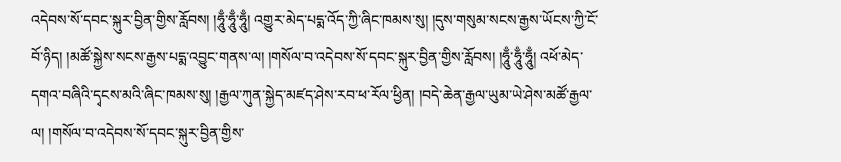འདེབས་སོ་དབང་སྐུར་བྱིན་གྱིས་རློབས། །ཧཱུྃ་ཧཱུྃ་ཧཱུྃ། འགྱུར་མེད་པདྨ་འོད་ཀྱི་ཞིང་ཁམས་སུ། །དུས་གསུམ་སངས་རྒྱས་ཡོངས་ཀྱི་ངོ་བོ་ཉིད། །མཚོ་སྐྱེས་སངས་རྒྱས་པདྨ་འབྱུང་གནས་ལ། །གསོལ་བ་འདེབས་སོ་དབང་སྐུར་བྱིན་གྱིས་རློབས། །ཧཱུྃ་ཧཱུྃ་ཧཱུྃ། འཕོ་མེད་དགའ་བཞིའི་དྭངས་མའི་ཞིང་ཁམས་སུ། །རྒྱལ་ཀུན་སྐྱེད་མཛད་ཤེས་རབ་ཕ་རོལ་ཕྱིན། །བདེ་ཆེན་རྒྱལ་ཡུམ་ཡེ་ཤེས་མཚོ་རྒྱལ་ལ། །གསོལ་བ་འདེབས་སོ་དབང་སྐུར་བྱིན་གྱིས་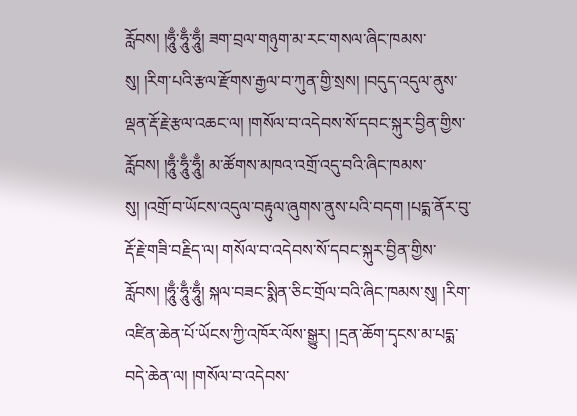རློབས། །ཧཱུྃ་ཧཱུྃ་ཧཱུྃ། ཟག་བྲལ་གཉུག་མ་རང་གསལ་ཞིང་ཁམས་སུ། །རིག་པའི་རྩལ་རྫོགས་རྒྱལ་བ་ཀུན་གྱི་སྲས། །བདུད་འདུལ་ནུས་ལྡན་རྡོ་རྗེ་རྩལ་འཆང་ལ། །གསོལ་བ་འདེབས་སོ་དབང་སྐུར་བྱིན་གྱིས་རློབས། །ཧཱུྃ་ཧཱུྃ་ཧཱུྃ། མ་ཚོགས་མཁའ་འགྲོ་འདུ་བའི་ཞིང་ཁམས་སུ། །འགྲོ་བ་ཡོངས་འདུལ་བརྟུལ་ཞུགས་ནུས་པའི་བདག །པདྨ་ནོར་བུ་རྡོ་རྗེ་གཟི་བརྗིད་ལ། གསོལ་བ་འདེབས་སོ་དབང་སྐུར་བྱིན་གྱིས་རློབས། །ཧཱུྃ་ཧཱུྃ་ཧཱུྃ། སྐལ་བཟང་སྨིན་ཅིང་གྲོལ་བའི་ཞིང་ཁམས་སུ། །རིག་འཛིན་ཆེན་པོ་ཡོངས་ཀྱི་འཁོར་ལོས་སྒྱུར། །དྲན་ཆོག་དྭངས་མ་པདྨ་བདེ་ཆེན་ལ། །གསོལ་བ་འདེབས་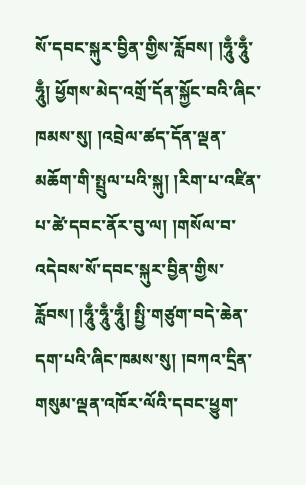སོ་དབང་སྐུར་བྱིན་གྱིས་རློབས། །ཧཱུྃ་ཧཱུྃ་ཧཱུྃ། ཕྱོགས་མེད་འགྲོ་དོན་སྐྱོང་བའི་ཞིང་ཁམས་སུ། །འབྲེལ་ཚད་དོན་ལྡན་མཆོག་གི་སྤྲུལ་པའི་སྐུ། །རིག་པ་འཛིན་པ་ཚེ་དབང་ནོར་བུ་ལ། །གསོལ་བ་འདེབས་སོ་དབང་སྐུར་བྱིན་གྱིས་རློབས། །ཧཱུྃ་ཧཱུྃ་ཧཱུྃ། སྤྱི་གཙུག་བདེ་ཆེན་དག་པའི་ཞིང་ཁམས་སུ། །བཀའ་དྲིན་གསུམ་ལྡན་འཁོར་ལོའི་དབང་ཕྱུག་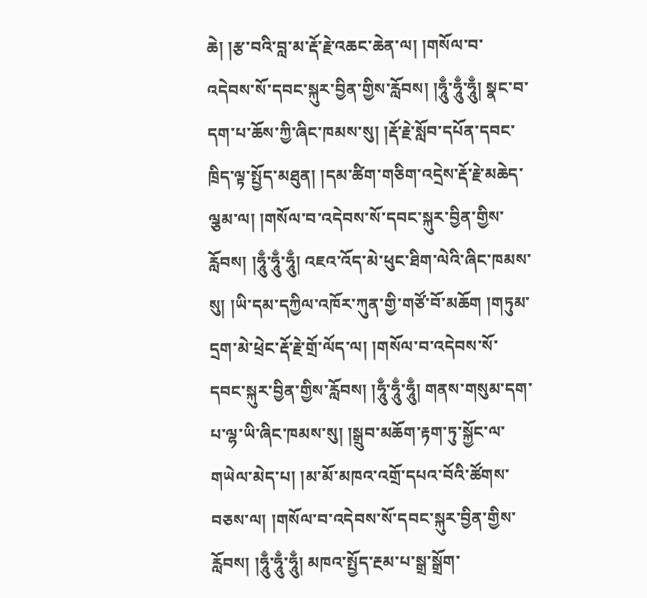ཆེ། །རྩ་བའི་བླ་མ་རྡོ་རྗེ་འཆང་ཆེན་ལ། །གསོལ་བ་འདེབས་སོ་དབང་སྐུར་བྱིན་གྱིས་རློབས། །ཧཱུྃ་ཧཱུྃ་ཧཱུྃ། སྣང་བ་དག་པ་ཆོས་ཀྱི་ཞིང་ཁམས་སུ། །རྡོ་རྗེ་སློབ་དཔོན་དབང་ཁྲིད་ལྟ་སྤྱོད་མཐུན། །དམ་ཚིག་གཅིག་འདྲེས་རྡོ་རྗེ་མཆེད་ལྕམ་ལ། །གསོལ་བ་འདེབས་སོ་དབང་སྐུར་བྱིན་གྱིས་རློབས། །ཧཱུྃ་ཧཱུྃ་ཧཱུྃ། འཇའ་འོད་མེ་ཕུང་ཐིག་ལེའི་ཞིང་ཁམས་སུ། །ཡི་དམ་དཀྱིལ་འཁོར་ཀུན་གྱི་གཙོ་བོ་མཆོག །གཏུམ་དྲག་མེ་ཕྲེང་རྡོ་རྗེ་གྲོ་ལོད་ལ། །གསོལ་བ་འདེབས་སོ་དབང་སྐུར་བྱིན་གྱིས་རློབས། །ཧཱུྃ་ཧཱུྃ་ཧཱུྃ། གནས་གསུམ་དག་པ་ལྷ་ཡི་ཞིང་ཁམས་སུ། །སྒྲུབ་མཆོག་རྟག་ཏུ་སྐྱོང་ལ་གཡེལ་མེད་པ། །མ་མོ་མཁའ་འགྲོ་དཔའ་བོའི་ཚོགས་བཅས་ལ། །གསོལ་བ་འདེབས་སོ་དབང་སྐུར་བྱིན་གྱིས་རློབས། །ཧཱུྃ་ཧཱུྃ་ཧཱུྃ། མཁའ་སྤྱོད་རྔམ་པ་སྒྲ་སྒྲོག་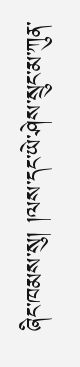ཞིང་ཁམས་སུ། །ལས་དང་ཡེ་ཤེས་སྲུང་མ་ཀུན་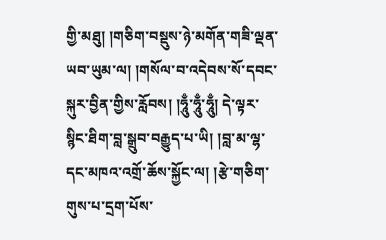གྱི་མཐུ། །གཅིག་བསྡུས་ཉེ་མགོན་གཟི་ལྡན་ཡབ་ཡུམ་ལ། །གསོལ་བ་འདེབས་སོ་དབང་སྐུར་བྱིན་གྱིས་རློབས། །ཧཱུྃ་ཧཱུྃ་ཧཱུྃ། དེ་ལྟར་སྙིང་ཐིག་བླ་སྒྲུབ་བརྒྱུད་པ་ཡི། །བླ་མ་ལྷ་དང་མཁའ་འགྲོ་ཆོས་སྐྱོང་ལ། །རྩེ་གཅིག་གུས་པ་དྲག་པོས་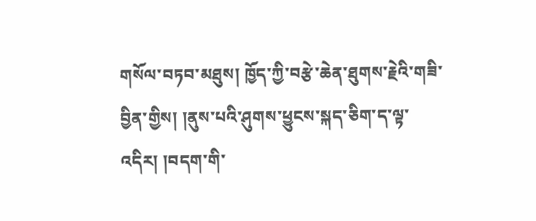གསོལ་བཏབ་མཐུས། ཁྱོད་ཀྱི་བརྩེ་ཆེན་ཐུགས་རྗེའི་གཟི་བྱིན་གྱིས། །ནུས་པའི་ཤུགས་ཕྱུངས་སྐད་ཅིག་ད་ལྟ་འདིར། །བདག་གི་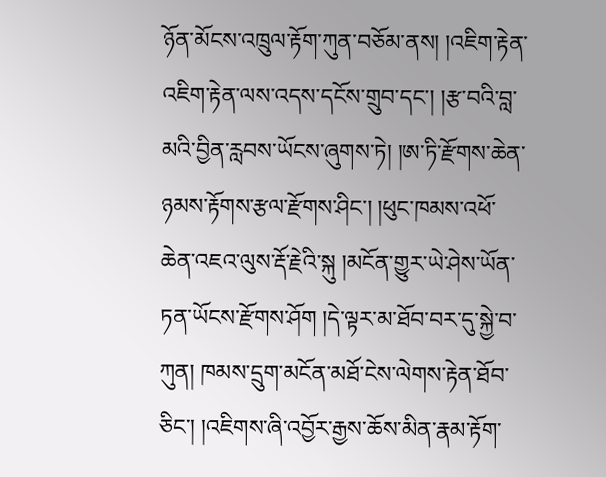ཉོན་མོངས་འཁྲུལ་རྟོག་ཀུན་བཅོམ་ནས། །འཇིག་རྟེན་འཇིག་རྟེན་ལས་འདས་དངོས་གྲུབ་དང་། །རྩ་བའི་བླ་མའི་བྱིན་རླབས་ཡོངས་ཞུགས་ཏེ། །ཨ་ཏི་རྫོགས་ཆེན་ཉམས་རྟོགས་རྩལ་རྫོགས་ཤིང་། །ཕུང་ཁམས་འཕོ་ཆེན་འཇའ་ལུས་རྡོ་རྗེའི་སྐུ །མངོན་གྱུར་ཡེ་ཤེས་ཡོན་ཏན་ཡོངས་རྫོགས་ཤོག །དེ་ལྟར་མ་ཐོབ་བར་དུ་སྐྱེ་བ་ཀུན། ཁམས་དྲུག་མངོན་མཐོ་ངེས་ལེགས་རྟེན་ཐོབ་ཅིང་། །འཇིགས་ཞི་འབྱོར་རྒྱས་ཆོས་མིན་རྣམ་རྟོག་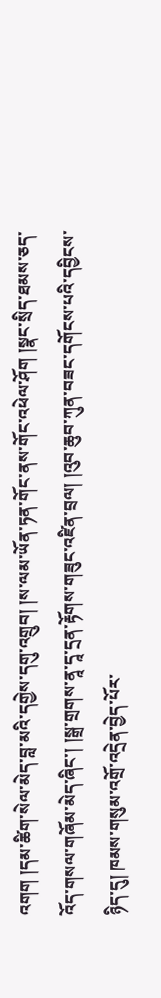འགག །དམ་ཚིག་སེལ་མེད་བླ་མའི་དགྱེས་དགུ་འགྲུབ། །ས་ལམ་ཡོན་ཏན་གོང་ནས་གོང་འཕེལ་ཤོག །སྣང་སྲིད་ཐམས་ཅད་འོད་གསལ་གཞོམ་མེད་ཞིང་། །སྒྲ་གྲགས་ནཱ་དཱ་དྲན་རྟོགས་གཟུང་འཛིན་བྲལ། །འུབ་ཆུབ་ཀུན་བཟང་དགོངས་པའི་དབྱིངས་ཉིད་དུ། ཁམས་གསུམ་འགྲོ་འདྲེན་བྱེད་པོར་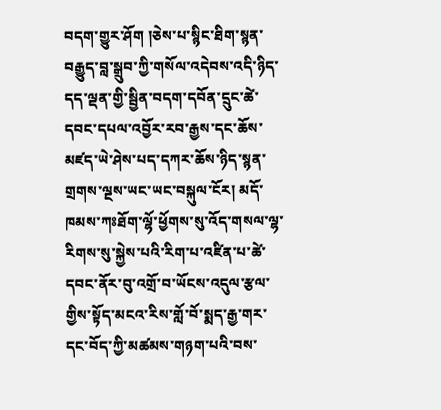བདག་གྱུར་ཤོག །ཅེས་པ་སྙིང་ཐིག་སྙན་བརྒྱུད་བླ་སྒྲུབ་ཀྱི་གསོལ་འདེབས་འདི་ཉིད་དད་ལྡན་གྱི་སྦྱིན་བདག་དབོན་དྲུང་ཚེ་དབང་དཔལ་འབྱོར་རབ་རྒྱས་དང་ཆོས་མཛད་ཡེ་ཤེས་པད་དཀར་ཆོས་ཉིད་སྙན་གྲགས་ལྔས་ཡང་ཡང་བསྐུལ་ངོར། མདོ་ཁམས་ཀཿཐོག་ལྷོ་ཕྱོགས་སུ་འོད་གསལ་ལྷ་རིགས་སུ་སྐྱེས་པའི་རིག་པ་འཛིན་པ་ཚེ་དབང་ནོར་བུ་འགྲོ་བ་ཡོངས་འདུལ་རྩལ་གྱིས་སྟོད་མངའ་རིས་གློ་བོ་སྨད་རྒྱ་གར་དང་བོད་ཀྱི་མཚམས་གཉག་པའི་བས་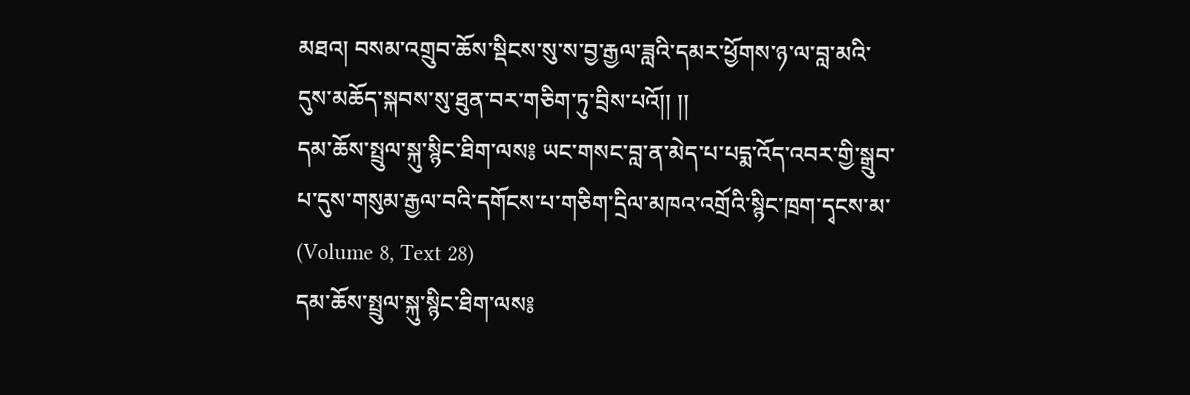མཐའ། བསམ་འགྲུབ་ཆོས་སྡིངས་སུ་ས་བྱ་རྒྱལ་ཟླའི་དམར་ཕྱོགས་ཉ་ལ་བླ་མའི་དུས་མཆོད་སྐབས་སུ་ཐུན་བར་གཅིག་ཏུ་བྲིས་པའོ།། །།
དམ་ཆོས་སྤྲུལ་སྐུ་སྙིང་ཐིག་ལས༔ ཡང་གསང་བླ་ན་མེད་པ་པདྨ་འོད་འབར་གྱི་སྒྲུབ་པ་དུས་གསུམ་རྒྱལ་བའི་དགོངས་པ་གཅིག་དྲིལ་མཁའ་འགྲོའི་སྙིང་ཁྲག་དྭངས་མ་ (Volume 8, Text 28)
དམ་ཆོས་སྤྲུལ་སྐུ་སྙིང་ཐིག་ལས༔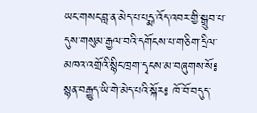ཡང་གསང་བླ་ན་མེད་པ་པདྨ་འོད་འབར་གྱི་སྒྲུབ་པ་དུས་གསུམ་རྒྱལ་བའི་དགོངས་པ་གཅིག་དྲིལ་མཁའ་འགྲོའི་སྙིང་ཁྲག་དྭངས་མ་བཞུགས་སོ༔ སྙན་བརྒྱུད་ཡི་གེ་མེད་པའི་སྐོར༔ ཁོ་བོ་བདུད་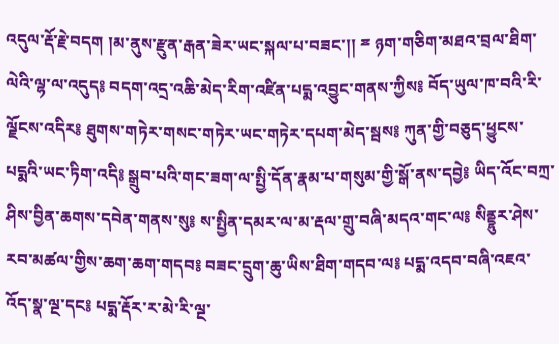འདུལ་རྡོ་རྗེ་བདག །མ་ནུས་རྫུན་རྒན་ཟེར་ཡང་སྐལ་པ་བཟང་།། ྈ ཉག་གཅིག་མཐའ་བྲལ་ཐིག་ལེའི་ལྷ་ལ་འདུད༔ བདག་འདྲ་འཆི་མེད་རིག་འཛིན་པདྨ་འབྱུང་གནས་ཀྱིས༔ བོད་ཡུལ་ཁ་བའི་རི་ལྗོངས་འདིར༔ ཐུགས་གཏེར་གསང་གཏེར་ཡང་གཏེར་དཔག་མེད་སྦས༔ ཀུན་གྱི་བཅུད་ཕྱུངས་པདྨའི་ཡང་ཏིག་འདི༔ སྒྲུབ་པའི་གང་ཟག་ལ་སྤྱི་དོན་རྣམ་པ་གསུམ་གྱི་སྒོ་ནས་དབྱེ༔ ཡིད་འོང་བཀྲ་ཤིས་བྱིན་ཆགས་དབེན་གནས་སུ༔ ས་སྤྱིན་དམར་ལ་མ་རྡལ་གྲུ་བཞི་མདའ་གང་ལ༔ སིནྡྷུར་ཤེས་རབ་མཚལ་གྱིས་ཆག་ཆག་གདབ༔ བཟང་དྲུག་ཆུ་ཡིས་ཐིག་གདབ་ལ༔ པདྨ་འདབ་བཞི་འཇའ་འོད་སྣ་ལྔ་དང༔ པདྨ་རྡོར་ར་མེ་རི་ལྔ་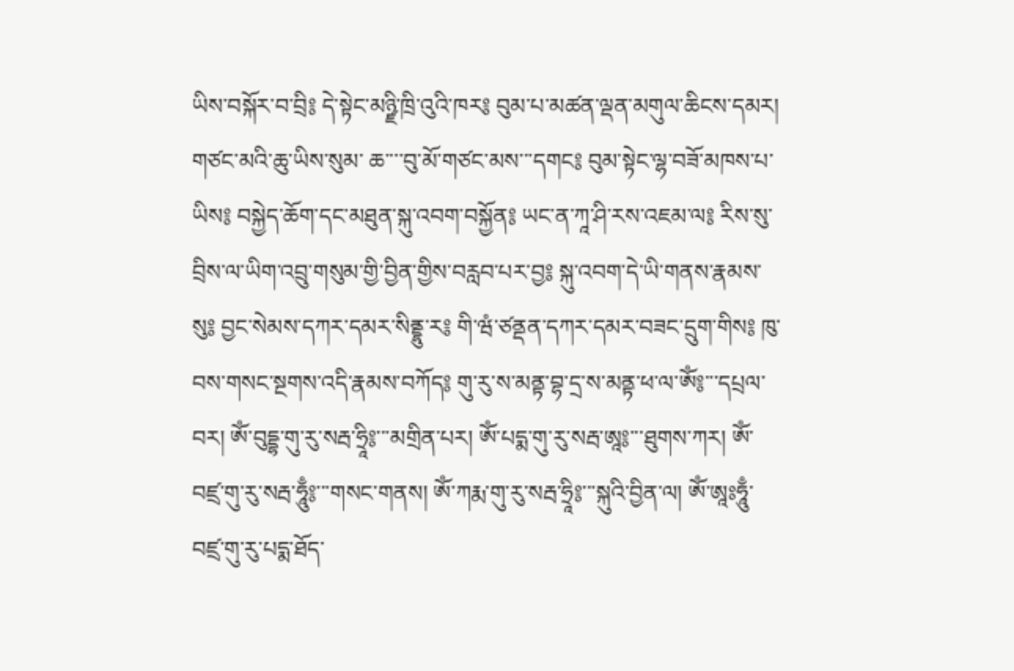ཡིས་བསྐོར་བ་བྲི༔ དེ་སྟེང་མཉྫི་ཁྲི་འུའི་ཁར༔ བུམ་པ་མཚན་ལྡན་མགུལ་ཆིངས་དམར། གཙང་མའི་ཆུ་ཡིས་སུམ་ ཆ་་་་བུ་མོ་གཙང་མས་་་དགང༔ བུམ་སྟེང་ལྷ་བཟོ་མཁས་པ་ཡིས༔ བསྐྱེད་ཆོག་དང་མཐུན་སྐུ་འབག་བསྐྱོན༔ ཡང་ན་ཀཱ་ཤི་རས་འཇམ་ལ༔ རིས་སུ་བྲིས་ལ་ཡིག་འབྲུ་གསུམ་གྱི་བྱིན་གྱིས་བརླབ་པར་བྱ༔ སྐུ་འབག་དེ་ཡི་གནས་རྣམས་སུ༔ བྱང་སེམས་དཀར་དམར་སིནྡྷུ་ར༔ གི་ཝཾ་ཙནྡན་དཀར་དམར་བཟང་དྲུག་གིས༔ ཁུ་བས་གསང་སྔགས་འདི་རྣམས་བཀོད༔ གུ་རུ་ས་མནྟ་བྷ་དྲ་ས་མནྟ་ཕ་ལ་ཨོཾ༔་་་དཔྲལ་བར། ཨོཾ་བུདྡྷ་གུ་རུ་སརྦ་ཧྲཱི༔་་་མགྲིན་པར། ཨོཾ་པདྨ་གུ་རུ་སརྦ་ཨཱ༔་་་ཐུགས་ཀར། ཨོཾ་བཛྲ་གུ་རུ་སརྦ་ཧཱུྃ༔་་་གསང་གནས། ཨོཾ་ཀརྨ་གུ་རུ་སརྦ་ཧྲཱི༔་་་སྐུའི་བྱིན་ལ། ཨོཾ་ཨཱཿཧཱུྃ་བཛྲ་གུ་རུ་པདྨ་ཐོད་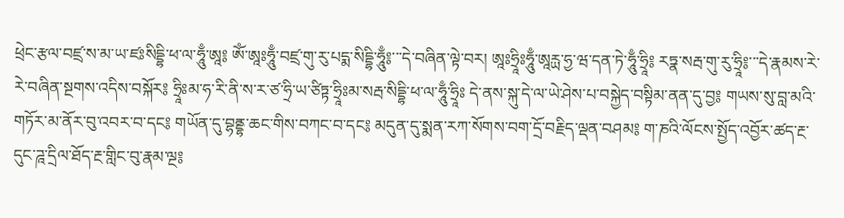ཕྲེང་རྩལ་བཛྲ་ས་མ་ཡ་ཛཿསིདྡྷི་ཕ་ལ་ཧཱུྃ་ཨཱ༔ ཨོཾ་ཨཱཿཧཱུྃ་བཛྲ་གུ་རུ་པདྨ་སིདྡྷི་ཧཱུྃ༔་་་དེ་བཞིན་ལྟེ་བར། ཨཱཿཧྲཱིཿཧཱུྃ་ཨཱརྻ་ཧྱ་ཝ་དན་ཏེ་ཧཱུྃ་ཧྲཱི༔ རཏྣ་སརྦ་གུ་རུ་ཧྲཱི༔་་་དེ་རྣམས་རེ་རེ་བཞིན་སྔགས་འདིས་བསྐོར༔ ཧྲཱིཿམ་ཧ་རི་ནི་ས་ར་ཙ་ཧྲི་ཡ་ཙིཏྟ་ཧྲཱིཿམ་སརྦ་སིདྡྷི་ཕ་ལ་ཧཱུྃ་ཧྲཱིཿ དེ་ནས་སྐུ་དེ་ལ་ཡེ་ཤེས་པ་བསྐྱེད་བསྟིམ་ནན་དུ་བྱ༔ གཡས་སུ་བླ་མའི་གཏོར་མ་ནོར་བུ་འབར་བ་དང༔ གཡོན་དུ་བྷནྡྷ་ཆང་གིས་བཀང་བ་དང༔ མདུན་དུ་སྨན་རཀ་སོགས་བག་དྲོ་བརྗིད་ལྡན་བཤམ༔ ག་ཎའི་ལོངས་སྤྱོད་འབྱོར་ཚད་རྔ་དུང་ཌཱ་དྲིལ་ཐོད་རྔ་གླིང་བུ་རྣམ་ལྔ༔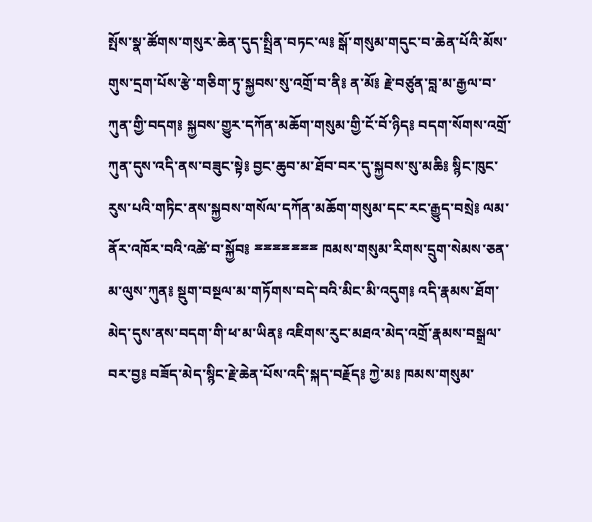སྤོས་སྣ་ཚོགས་གསུར་ཆེན་དུད་སྤྲིན་བཏང་ལ༔ སྒོ་གསུམ་གདུང་བ་ཆེན་པོའི་མོས་གུས་དྲག་པོས་རྩེ་གཅིག་ཏུ་སྐྱབས་སུ་འགྲོ་བ་ནི༔ ན་མོ༔ རྗེ་བཙུན་བླ་མ་རྒྱལ་བ་ཀུན་གྱི་བདག༔ སྐྱབས་གྱུར་དཀོན་མཆོག་གསུམ་གྱི་ངོ་བོ་ཉིད༔ བདག་སོགས་འགྲོ་ཀུན་དུས་འདི་ནས་བཟུང་སྟེ༔ བྱང་ཆུབ་མ་ཐོབ་བར་དུ་སྐྱབས་སུ་མཆི༔ སྙིང་ཁུང་རུས་པའི་གཏིང་ནས་སྐྱབས་གསོལ་དཀོན་མཆོག་གསུམ་དང་རང་རྒྱུད་བསྲེ༔ ལམ་ནོར་འཁོར་བའི་འཚེ་བ་སྐྱོབ༔ ྈྈྈྈྈྈྈ ཁམས་གསུམ་རིགས་དྲུག་སེམས་ཅན་མ་ལུས་ཀུན༔ སྡུག་བསྔལ་མ་གཏོགས་བདེ་བའི་མིང་མི་འདུག༔ འདི་རྣམས་ཐོག་མེད་དུས་ནས་བདག་གི་ཕ་མ་ཡིན༔ འཇིགས་རུང་མཐའ་མེད་འགྲོ་རྣམས་བསྒྲལ་བར་བྱ༔ བཟོད་མེད་སྙིང་རྗེ་ཆེན་པོས་འདི་སྐད་བརྗོད༔ ཀྱེ་མ༔ ཁམས་གསུམ་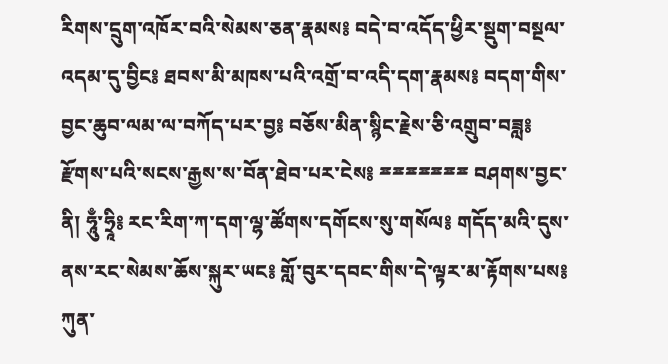རིགས་དྲུག་འཁོར་བའི་སེམས་ཅན་རྣམས༔ བདེ་བ་འདོད་ཕྱིར་སྡུག་བསྔལ་འདམ་དུ་བྱིང༔ ཐབས་མི་མཁས་པའི་འགྲོ་བ་འདི་དག་རྣམས༔ བདག་གིས་བྱང་ཆུབ་ལམ་ལ་བཀོད་པར་བྱ༔ བཅོས་མིན་སྙིང་རྗེས་ཅི་འགྲུབ་བཟླ༔ རྫོགས་པའི་སངས་རྒྱས་ས་བོན་ཐེབ་པར་ངེས༔ ྈྈྈྈྈྈྈ བཤགས་བྱང་ནི། ཧཱུྃ་ཧྲཱི༔ རང་རིག་ཀ་དག་ལྷ་ཚོགས་དགོངས་སུ་གསོལ༔ གདོད་མའི་དུས་ནས་རང་སེམས་ཆོས་སྐུར་ཡང༔ གློ་བུར་དབང་གིས་དེ་ལྟར་མ་རྟོགས་པས༔ ཀུན་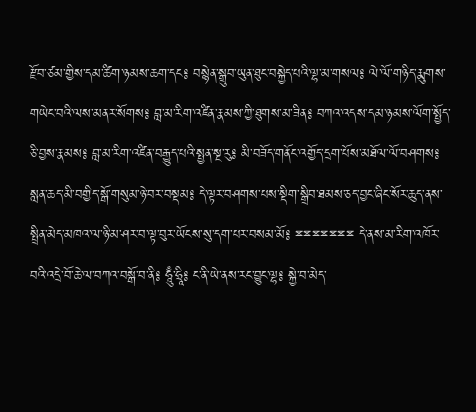རྫོབ་ཙམ་གྱིས་དམ་ཚིག་ཉམས་ཆག་དང༔ བསྙེན་སྒྲུབ་ཡུན་ཐུང་བསྐྱེད་པའི་ལྷ་མ་གསལ༔ ལེ་ལོ་གཉིད་རྨུགས་གཡེང་བའི་ལས་མནར་སོགས༔ བླ་མ་རིག་འཛིན་རྣམས་ཀྱི་ཐུགས་མ་ཟིན༔ བཀའ་འདས་དམ་ཉམས་ལོག་སྤྱོད་ཅི་བྱས་རྣམས༔ བླ་མ་རིག་འཛིན་བརྒྱུད་པའི་སྤྱན་སྔ་རུ༔ མི་བཟོད་གནོང་འགྱོད་དྲག་པོས་མཐོལ་ལོ་བཤགས༔ སླན་ཆད་མི་བགྱིད་སྒོ་གསུམ་ཉེ་བར་བསྡམ༔ དེ་ལྟར་བཤགས་པས་སྡིག་སྒྲིབ་ཐམས་ཅད་བྱང་ཞིང་སོར་ཆུད་ནས་སྤྲིན་མེད་མཁའ་ལ་ཉི་མ་ཤར་བ་ལྟ་བུར་ཡོངས་སུ་དག་པར་བསམ་མོ༔ ྈྈྈྈྈྈྈ དེ་ནས་མ་རིག་འཁོར་བའི་འདྲེ་བོ་ཆེ་ལ་བཀའ་བསྒོ་བ་ནི༔ ཧཱུྃ་ཧྲཱི༔ ང་ནི་ཡེ་ནས་རང་བྱུང་ལྷ༔ སྐྱེ་བ་མེད་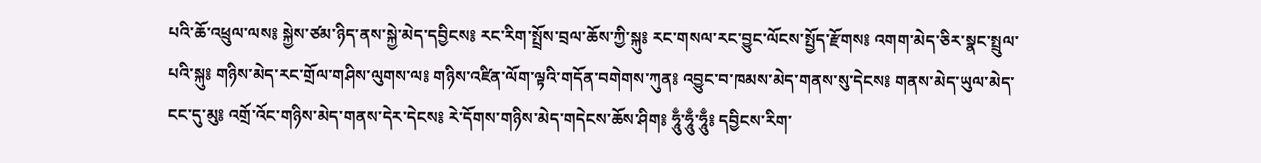པའི་ཆོ་འཕྲུལ་ལས༔ སྐྱེས་ཙམ་ཉིད་ནས་སྐྱེ་མེད་དབྱིངས༔ རང་རིག་སྤྲོས་བྲལ་ཆོས་ཀྱི་སྐུ༔ རང་གསལ་རང་བྱུང་ལོངས་སྤྱོད་རྫོགས༔ འགག་མེད་ཅིར་སྣང་སྤྲུལ་པའི་སྐུ༔ གཉིས་མེད་རང་གྲོལ་གཤིས་ལུགས་ལ༔ གཉིས་འཛིན་ལོག་ལྟའི་གདོན་བགེགས་ཀུན༔ འབྱུང་བ་ཁམས་མེད་གནས་སུ་དེངས༔ གནས་མེད་ཡུལ་མེད་ངང་དུ་མུ༔ འགྲོ་འོང་གཉིས་མེད་གནས་དེར་དེངས༔ རེ་དོགས་གཉིས་མེད་གདེངས་ཆོས་ཤིག༔ ཧཱུྃ་ཧཱུྃ་ཧཱུྃ༔ དབྱིངས་རིག་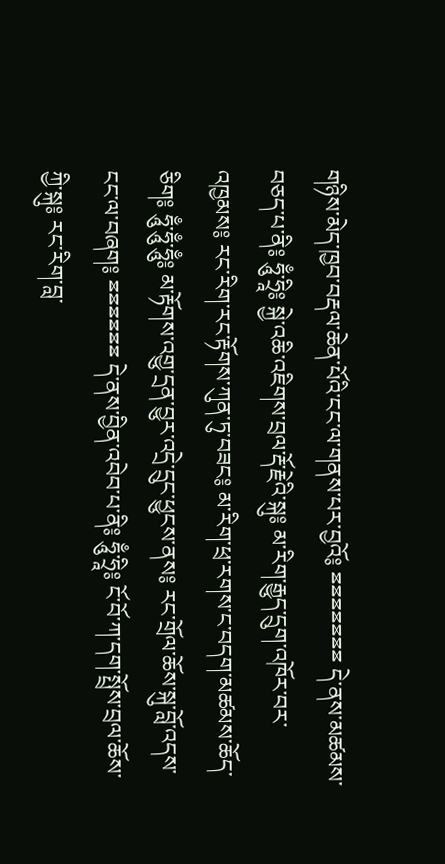གཉིས་མེད་ཁྱབ་བརྡལ་ཆེན་པོའི་ངང་ལ་གནས་པར་བྱའོ༔ ྈྈྈྈྈྈྈ དེ་ནས་མཚམས་བཅད་པ་ནི༔ ཧཱུྃ་ཧྲཱི༔ སྐྱེ་འཆི་འཇིགས་བྲལ་རྡོ་རྗེའི་སྐུ༔ མ་རིག་རྒྱུད་དྲུག་འཁོར་བར་འཁྱམས༔ རང་རིག་རང་རྟོགས་ཀུན་ཏུ་བཟང༔ མ་རིག་ཕྲ་རགས་ང་བདག་མཚམས་ཆོད་ཅིག༔ ཧཱུྃ་ཧཱུྃ་ཧཱུྃ༔ མ་རྟོགས་འགྱུ་དྲན་བྱུར་འདྲེ་དྲུང་ཕྱུངས་ནས༔ རང་གྲོལ་ཆོས་སྐུ་བློ་འདས་ངང་ལ་བཞག༔ ྈྈྈྈྈྈ དེ་ནས་བྱིན་འབེབ་པ་ནི༔ ཧཱུྃ་ཧྲཱི༔ ངོ་བོ་ཀ་དག་སྤྲོས་བྲལ་ཆོས་ཀྱི་སྐུ༔ རང་རིག་བླ་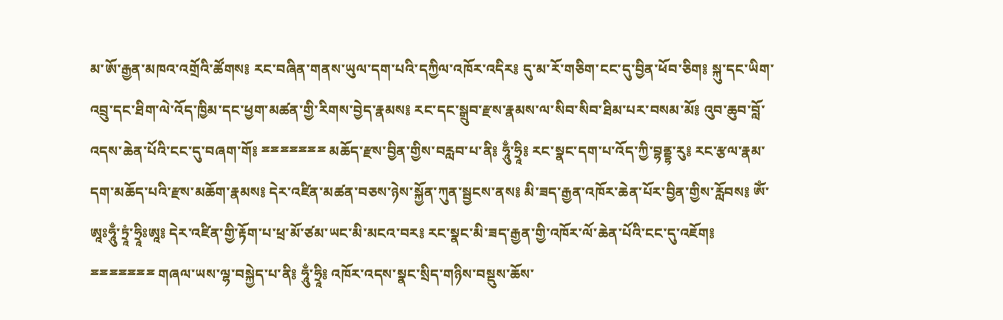མ་ཨོ་རྒྱན་མཁའ་འགྲོའི་ཚོགས༔ རང་བཞིན་གནས་ཡུལ་དག་པའི་དཀྱིལ་འཁོར་འདིར༔ དུ་མ་རོ་གཅིག་ངང་དུ་བྱིན་ཕོབ་ཅིག༔ སྐུ་དང་ཡིག་འབྲུ་དང་ཐིག་ལེ་འོད་ཁྱིམ་དང་ཕྱག་མཚན་གྱི་རིགས་བྱེད་རྣམས༔ རང་དང་སྒྲུབ་རྫས་རྣམས་ལ་སིབ་སིབ་ཐིམ་པར་བསམ་མོ༔ འུབ་ཆུབ་བློ་འདས་ཆེན་པོའི་ངང་དུ་བཞག་གོ༔ ྈྈྈྈྈྈྈ མཆོད་རྫས་བྱིན་གྱིས་བརླབ་པ་ནི༔ ཧཱུྃ་ཧྲཱི༔ རང་སྣང་དག་པ་འོད་ཀྱི་བྷནྡྷ་རུ༔ རང་རྩལ་རྣམ་དག་མཆོད་པའི་རྫས་མཆོག་རྣམས༔ དེར་འཛིན་མཚན་བཅས་ཉེས་སྐྱོན་ཀུན་སྦྱངས་ནས༔ མི་ཟད་རྒྱན་འཁོར་ཆེན་པོར་བྱིན་གྱིས་རློབས༔ ཨོཾ་ཨཱཿཧཱུྃ་ཏྲཱཾ་ཧྲཱིཿཨཱ༔ དེར་འཛིན་གྱི་རྟོག་པ་ཕྲ་མོ་ཙམ་ཡང་མི་མངའ་བར༔ རང་སྣང་མི་ཟད་རྒྱན་གྱི་འཁོར་ལོ་ཆེན་པོའི་ངང་དུ་འཇོག༔ ྈྈྈྈྈྈྈ གཞལ་ཡས་ལྷ་བསྐྱེད་པ་ནི༔ ཧཱུྃ་ཧྲཱི༔ འཁོར་འདས་སྣང་སྲིད་གཉིས་བསྡུས་ཆོས་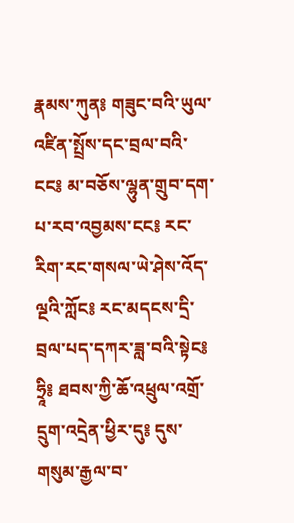རྣམས་ཀུན༔ གཟུང་བའི་ཡུལ་འཛིན་སྤྲོས་དང་བྲལ་བའི་ངང༔ མ་བཅོས་ལྷུན་གྲུབ་དག་པ་རབ་འབྱམས་ངང༔ རང་རིག་རང་གསལ་ཡེ་ཤེས་འོད་ལྔའི་ཀློང༔ རང་མདངས་དྲི་བྲལ་པད་དཀར་ཟླ་བའི་སྟེང༔ ཧྲཱི༔ ཐབས་ཀྱི་ཆོ་འཕྲུལ་འགྲོ་དྲུག་འདྲེན་ཕྱིར་དུ༔ དུས་གསུམ་རྒྱལ་བ་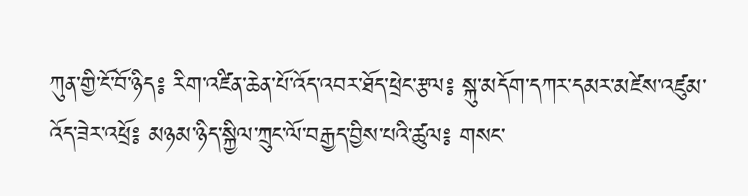ཀུན་གྱི་ངོ་བོ་ཉིད༔ རིག་འཛིན་ཆེན་པོ་འོད་འབར་ཐོད་ཕྲེང་རྩལ༔ སྐུ་མདོག་དཀར་དམར་མཛེས་འཛུམ་འོད་ཟེར་འཕྲོ༔ མཉམ་ཉིད་སྐྱིལ་ཀྲུང་ལོ་བརྒྱད་བྱིས་པའི་ཚུལ༔ གསང་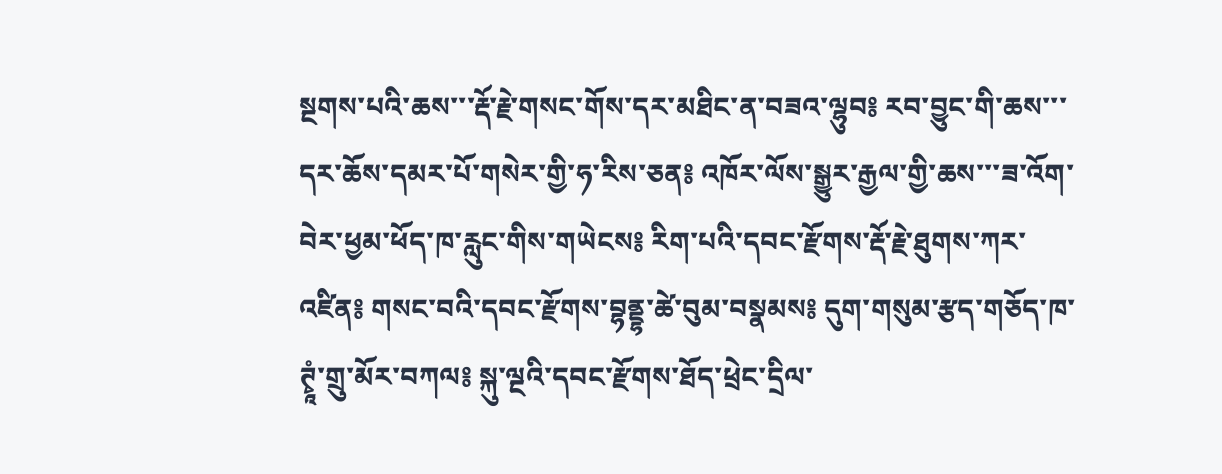སྔགས་པའི་ཆས་་་རྡོ་རྗེ་གསང་གོས་དར་མཐིང་ན་བཟའ་ལྷུབ༔ རབ་བྱུང་གི་ཆས་་་དར་ཆོས་དམར་པོ་གསེར་གྱི་ཧ་རིས་ཅན༔ འཁོར་ལོས་སྒྱུར་རྒྱལ་གྱི་ཆས་་་ཟ་འོག་བེར་ཕྱམ་ཕོད་ཁ་རླུང་གིས་གཡེངས༔ རིག་པའི་དབང་རྫོགས་རྡོ་རྗེ་ཐུགས་ཀར་འཛིན༔ གསང་བའི་དབང་རྫོགས་བྷནྡྷ་ཚེ་བུམ་བསྣམས༔ དུག་གསུམ་རྩད་གཅོད་ཁ་ཊྭཱཾ་གྲུ་མོར་བཀལ༔ སྐུ་ལྔའི་དབང་རྫོགས་ཐོད་ཕྲེང་དྲིལ་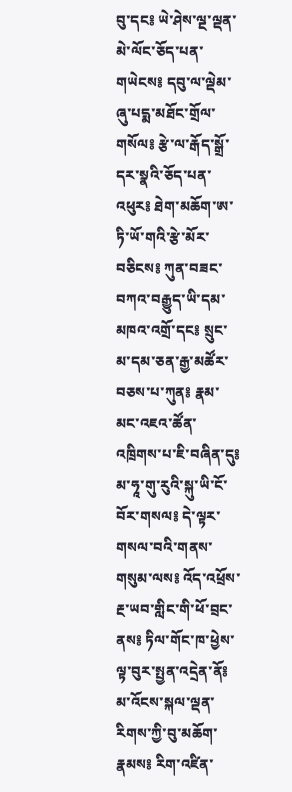བུ་དང༔ ཡེ་ཤེས་ལྔ་ལྡན་མེ་ལོང་ཅོད་པན་གཡེངས༔ དབུ་ལ་ལྡེམ་ཞུ་པདྨ་མཐོང་གྲོལ་གསོལ༔ རྩེ་ལ་རྒོད་སྒྲོ་དར་སྣའི་ཅོད་པན་འཕུར༔ ཐེག་མཆོག་ཨ་ཏི་ཡོ་གའི་རྩེ་མོར་བཅིངས༔ ཀུན་བཟང་བཀའ་བརྒྱུད་ཡི་དམ་མཁའ་འགྲོ་དང༔ སྲུང་མ་དམ་ཅན་རྒྱ་མཚོར་བཅས་པ་ཀུན༔ རྣམ་མང་འཇའ་ཚོན་འཁྲིགས་པ་ཇི་བཞིན་དུ༔ མ་ཧཱ་གུ་རུའི་སྐུ་ཡི་ངོ་བོར་གསལ༔ དེ་ལྟར་གསལ་བའི་གནས་གསུམ་ལས༔ འོད་འཕྲོས་རྔ་ཡབ་གླིང་གི་ཕོ་བྲང་ནས༔ ཏིལ་གོང་ཁ་ཕྱེས་ལྟ་བུར་སྤྱན་འདྲེན་ནོ༔ མ་འོངས་སྐལ་ལྡན་རིགས་ཀྱི་བུ་མཆོག་རྣམས༔ རིག་འཛིན་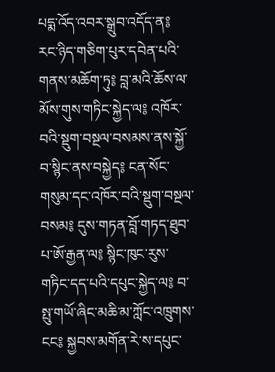པདྨ་འོད་འབར་སྒྲུབ་འདོད་ན༔ རང་ཉིད་གཅིག་པུར་དབེན་པའི་གནས་མཆོག་ཏུ༔ བླ་མའི་ཆོས་ལ་མོས་གུས་གཏིང་སྐྱེད་ལ༔ འཁོར་བའི་སྡུག་བསྔལ་བསམས་ནས་སྐྱོ་བ་སྙིང་ནས་བསྐྱེད༔ ངན་སོང་གསུམ་དང་འཁོར་བའི་སྡུག་བསྔལ་བསམ༔ དུས་གཏན་བློ་གཏད་ཐུབ་པ་ཨོ་རྒྱན་ལ༔ སྙིང་ཁུང་རུས་གཏིང་དད་པའི་དཔུང་སྐྱེད་ལ༔ བ་སྤུ་གཡོ་ཞིང་མཆི་མ་ཀློང་འཁྲུགས་ངང༔ སྐྱབས་མགོན་རེ་ས་དཔུང་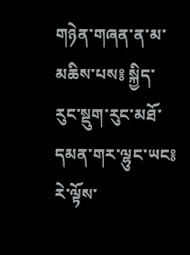གཉེན་གཞན་ན་མ་མཆིས་པས༔ སྐྱིད་རུང་སྡུག་རུང་མཐོ་དམན་གར་ལྷུང་ཡང༔ རེ་ལྟོས་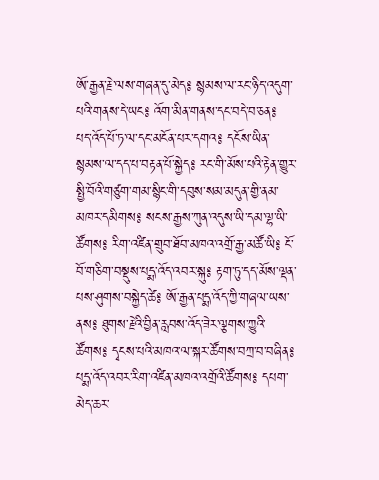ཨོ་རྒྱན་རྗེ་ལས་གཞན་དུ་མེད༔ སྙམས་ལ་རང་ཉིད་འདུག་པའི་གནས་དེ་ཡང༔ འོག་མིན་གནས་དང་བདེ་བ་ཅན༔ པད་འོད་པོ་ཏ་ལ་དང་མངོན་པར་དགའ༔ དངོས་ཡིན་སྙམས་ལ་དད་པ་བརྟན་པོ་སྐྱེད༔ རང་གི་མོས་པའི་རྟེན་གྱུར་སྤྱི་བོའི་གཙུག་གམ་སྙིང་གི་དབུས་སམ་མདུན་གྱི་ནམ་མཁར་དམིགས༔ སངས་རྒྱས་ཀུན་འདུས་ཡི་དམ་ལྷ་ཡི་ཚོགས༔ རིག་འཛིན་གྲུབ་ཐོབ་མཁའ་འགྲོ་རྒྱ་མཚོ་ཡི༔ ངོ་བོ་གཅིག་བསྡུས་པདྨ་འོད་འབར་སྐུ༔ རྟག་ཏུ་དད་མོས་ལྡན་པས་ཤུགས་བསྐྱེད་ཚེ༔ ཨོ་རྒྱན་པདྨ་འོད་ཀྱི་གཞལ་ཡས་ནས༔ ཐུགས་རྗེའི་བྱིན་རླབས་འོད་ཟེར་ལྕགས་ཀྱུའི་ཚོགས༔ དྭངས་པའི་མཁའ་ལ་སྐར་ཚོགས་བཀྲ་བ་བཞིན༔ པདྨ་འོད་འབར་རིག་འཛིན་མཁའ་འགྲོའི་ཚོགས༔ དཔག་མེད་ཆར་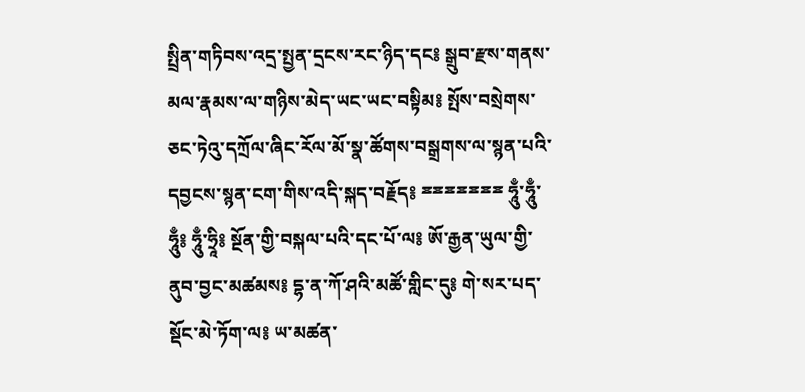སྤྲིན་གཏིབས་འདྲ་སྤྱན་དྲངས་རང་ཉིད་དང༔ སྒྲུབ་རྫས་གནས་མལ་རྣམས་ལ་གཉིས་མེད་ཡང་ཡང་བསྟིམ༔ སྤོས་བསྲེགས་ཅང་ཏེའུ་དཀྲོལ་ཞིང་རོལ་མོ་སྣ་ཚོགས་བསྒྲགས་ལ་སྙན་པའི་དབྱངས་སྙན་ངག་གིས་འདི་སྐད་བརྗོད༔ ྈྈྈྈྈྈྈ ཧཱུྃ་ཧཱུྃ་ཧཱུྃ༔ ཧཱུྃ་ཧྲཱི༔ སྔོན་གྱི་བསྐལ་པའི་དང་པོ་ལ༔ ཨོ་རྒྱན་ཡུལ་གྱི་ནུབ་བྱང་མཚམས༔ དྷ་ན་ཀོ་ཤའི་མཚོ་གླིང་དུ༔ གེ་སར་པད་སྡོང་མེ་ཏོག་ལ༔ ཡ་མཚན་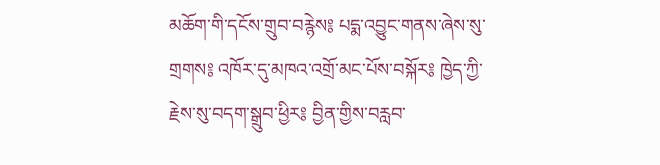མཆོག་གི་དངོས་གྲུབ་བརྙེས༔ པདྨ་འབྱུང་གནས་ཞེས་སུ་གྲགས༔ འཁོར་དུ་མཁའ་འགྲོ་མང་པོས་བསྐོར༔ ཁྱེད་ཀྱི་རྗེས་སུ་བདག་སྒྲུབ་ཕྱིར༔ བྱིན་གྱིས་བརླབ་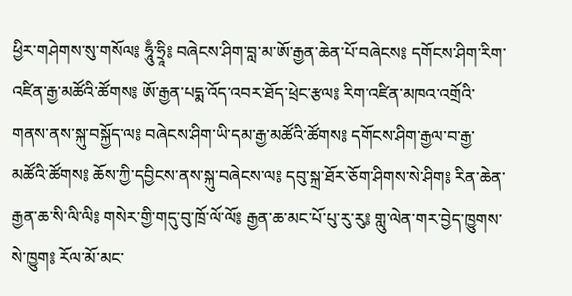ཕྱིར་གཤེགས་སུ་གསོལ༔ ཧཱུྃ་ཧྲཱི༔ བཞེངས་ཤིག་བླ་མ་ཨོ་རྒྱན་ཆེན་པོ་བཞེངས༔ དགོངས་ཤིག་རིག་འཛིན་རྒྱ་མཚོའི་ཚོགས༔ ཨོ་རྒྱན་པདྨ་འོད་འབར་ཐོད་ཕྲེང་རྩལ༔ རིག་འཛིན་མཁའ་འགྲོའི་གནས་ནས་སྐུ་བསྐྱོད་ལ༔ བཞེངས་ཤིག་ཡི་དམ་རྒྱ་མཚོའི་ཚོགས༔ དགོངས་ཤིག་རྒྱལ་བ་རྒྱ་མཚོའི་ཚོགས༔ ཆོས་ཀྱི་དབྱིངས་ནས་སྐུ་བཞེངས་ལ༔ དབུ་སྐྲ་ཐོར་ཅོག་ཤིགས་སེ་ཤིག༔ རིན་ཆེན་རྒྱན་ཆ་སི་ལི་ལི༔ གསེར་གྱི་གདུ་བུ་ཁྲོ་ལོ་ལོ༔ རྒྱན་ཆ་མང་པོ་པུ་རུ་རུ༔ གླུ་ལེན་གར་བྱེད་ཁྱུགས་སེ་ཁྱུག༔ རོལ་མོ་མང་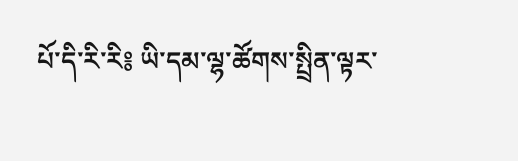པོ་དི་རི་རི༔ ཡི་དམ་ལྷ་ཚོགས་སྤྲིན་ལྟར་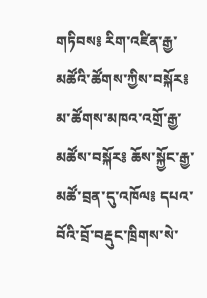གཏིབས༔ རིག་འཛིན་རྒྱ་མཚོའི་ཚོགས་ཀྱིས་བསྐོར༔ མ་ཚོགས་མཁའ་འགྲོ་རྒྱ་མཚོས་བསྐོར༔ ཆོས་སྐྱོང་རྒྱ་མཚོ་བྲན་དུ་འཁོལ༔ དཔའ་བོའི་བྲོ་བརྡུང་ཁྲིགས་སེ་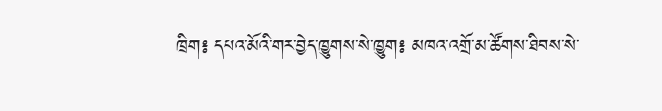ཁྲིག༔ དཔའ་མོའི་གར་བྱེད་ཁྱུགས་སེ་ཁྱུག༔ མཁའ་འགྲོ་མ་ཚོགས་ཐིབས་སེ་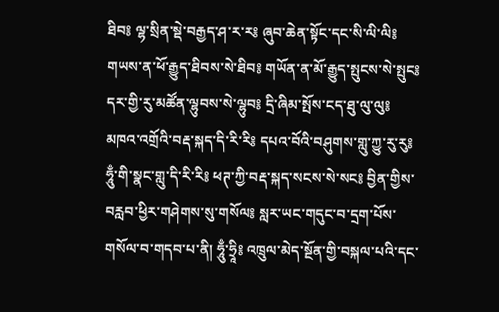ཐིབ༔ ལྷ་སྲིན་སྡེ་བརྒྱད་ཤ་ར་ར༔ ཞུབ་ཆེན་སྟོང་དང་སི་ལི་ལི༔ གཡས་ན་ཕོ་རྒྱུད་ཐིབས་སེ་ཐིབ༔ གཡོན་ན་མོ་རྒྱུད་སྤུངས་སེ་སྤུང༔ དར་གྱི་རུ་མཚོན་ལྷུབས་སེ་ལྷུབ༔ དྲི་ཞིམ་སྤོས་ངད་ཐུ་ལུ་ལུ༔ མཁའ་འགྲོའི་བརྡ་སྐད་དི་རི་རི༔ དཔའ་བོའི་བཤུགས་གླུ་ཀྱུ་རུ་རུ༔ ཧཱུྃ་གི་སྣང་གླུ་དི་རི་རི༔ ཕཊ་ཀྱི་བརྡ་སྐད་སངས་སེ་སང༔ བྱིན་གྱིས་བརླབ་ཕྱིར་གཤེགས་སུ་གསོལ༔ སླར་ཡང་གདུང་བ་དྲག་པོས་གསོལ་བ་གདབ་པ་ནི། ཧཱུྃ་ཧྲཱི༔ འཁྲུལ་མེད་སྔོན་གྱི་བསྐལ་པའི་དང་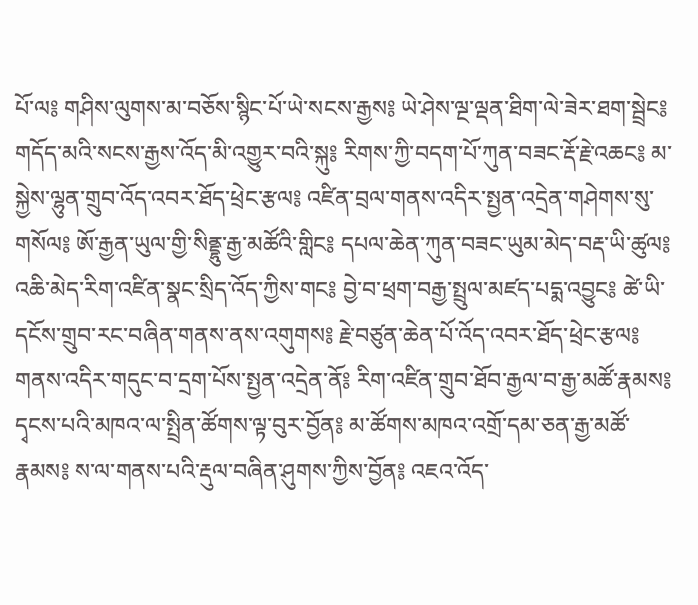པོ་ལ༔ གཤིས་ལུགས་མ་བཅོས་སྙིང་པོ་ཡེ་སངས་རྒྱས༔ ཡེ་ཤེས་ལྔ་ལྡན་ཐིག་ལེ་ཟེར་ཐག་སྦྲེང༔ གདོད་མའི་སངས་རྒྱས་འོད་མི་འགྱུར་བའི་སྐུ༔ རིགས་ཀྱི་བདག་པོ་ཀུན་བཟང་རྡོ་རྗེ་འཆང༔ མ་སྐྱེས་ལྷུན་གྲུབ་འོད་འབར་ཐོད་ཕྲེང་རྩལ༔ འཛིན་བྲལ་གནས་འདིར་སྤྱན་འདྲེན་གཤེགས་སུ་གསོལ༔ ཨོ་རྒྱན་ཡུལ་གྱི་སིནྡྷུ་རྒྱ་མཚོའི་གླིང༔ དཔལ་ཆེན་ཀུན་བཟང་ཡུམ་མེད་བརྡ་ཡི་ཚུལ༔ འཆི་མེད་རིག་འཛིན་སྣང་སྲིད་འོད་ཀྱིས་གང༔ བྱེ་བ་ཕྲག་བརྒྱ་སྤྲུལ་མཛད་པདྨ་འབྱུང༔ ཚེ་ཡི་དངོས་གྲུབ་རང་བཞིན་གནས་ནས་འགུགས༔ རྗེ་བཙུན་ཆེན་པོ་འོད་འབར་ཐོད་ཕྲེང་རྩལ༔ གནས་འདིར་གདུང་བ་དྲག་པོས་སྤྱན་འདྲེན་ནོ༔ རིག་འཛིན་གྲུབ་ཐོབ་རྒྱལ་བ་རྒྱ་མཚོ་རྣམས༔ དྭངས་པའི་མཁའ་ལ་སྤྲིན་ཚོགས་ལྟ་བུར་བྱོན༔ མ་ཚོགས་མཁའ་འགྲོ་དམ་ཅན་རྒྱ་མཚོ་རྣམས༔ ས་ལ་གནས་པའི་རྡུལ་བཞིན་ཤུགས་ཀྱིས་བྱོན༔ འཇའ་འོད་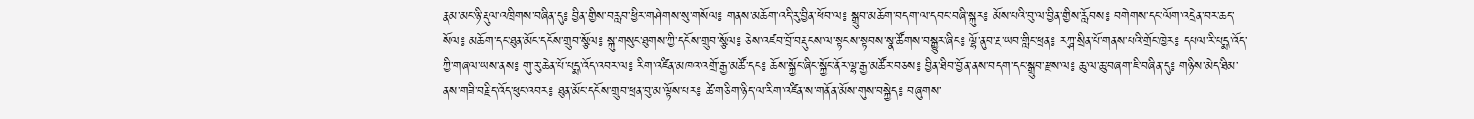རྣམ་མང་ཉི་རྡུལ་འཁྲིགས་བཞིན་དུ༔ བྱིན་གྱིས་བརླབ་ཕྱིར་གཤེགས་སུ་གསོལ༔ གནས་མཆོག་འདི་རུ་བྱིན་ཕོབ་ལ༔ སྒྲུབ་མཆོག་བདག་ལ་དབང་བཞི་སྐུར༔ མོས་པའི་བུ་ལ་བྱིན་གྱིས་རློབས༔ བགེགས་དང་ལོག་འདྲེན་བར་ཆད་སོལ༔ མཆོག་དང་ཐུན་མོང་དངོས་གྲུབ་སྩོལ༔ སྐུ་གསུང་ཐུགས་ཀྱི་དངོས་གྲུབ་སྩོལ༔ ཅེས་འཛབ་བྲོ་བརྡུངས་ལ་སྟངས་སྟབས་སྣ་ཚོགས་བསྒྱུར་ཞིང༔ ལྷོ་ནུབ་རྔ་ཡབ་གླིང་ཕྲན༔ རཀྴ་སྲིན་པོ་གནས་པའི་གྲོང་ཁྱེར༔ དཔལ་རི་པདྨ་འོད་ཀྱི་གཞལ་ཡས་ནས༔ གུ་རུ་ཆེན་པོ་པདྨ་འོད་འབར་ལ༔ རིག་འཛིན་མཁའ་འགྲོ་རྒྱ་མཚོ་དང༔ ཆོས་སྐྱོང་ཞིང་སྐྱོང་ནོར་ལྷ་རྒྱ་མཚོར་བཅས༔ བྱིན་ཐིབ་བྱོན་ནས་བདག་དང་སྒྲུབ་རྫས་ལ༔ ཆུ་ལ་ཆུ་བཞག་ཇི་བཞིན་དུ༔ གཉིས་མེད་ཐིམ་ནས་གཟི་བརྗིད་འོད་ཕུང་འབར༔ ཐུན་མོང་དངོས་གྲུབ་ཕྲན་བུ་མ་ལྟོས་པར༔ ཚེ་གཅིག་ཉིད་ལ་རིག་འཛིན་ས་གནོན་མོས་གུས་བསྐྱེད༔ བཞུགས་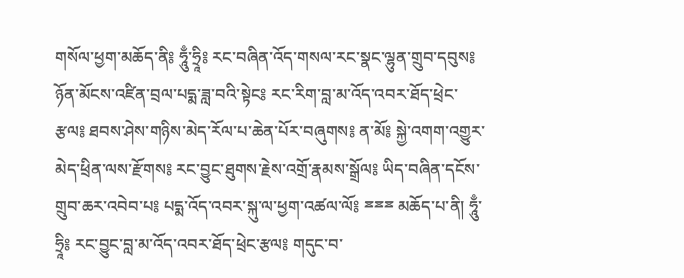གསོལ་ཕྱག་མཆོད་ནི༔ ཧཱུྃ་ཧྲཱི༔ རང་བཞིན་འོད་གསལ་རང་སྣང་ལྷུན་གྲུབ་དབུས༔ ཉོན་མོངས་འཛིན་བྲལ་པདྨ་ཟླ་བའི་སྟེང༔ རང་རིག་བླ་མ་འོད་འབར་ཐོད་ཕྲེང་རྩལ༔ ཐབས་ཤེས་གཉིས་མེད་རོལ་པ་ཆེན་པོར་བཞུགས༔ ན་མོ༔ སྐྱེ་འགག་འགྱུར་མེད་ཕྲིན་ལས་རྫོགས༔ རང་བྱུང་ཐུགས་རྗེས་འགྲོ་རྣམས་སྒྲོལ༔ ཡིད་བཞིན་དངོས་གྲུབ་ཆར་འབེབ་པ༔ པདྨ་འོད་འབར་སྐུ་ལ་ཕྱག་འཚལ་ལོ༔ ྈྈྈ མཆོད་པ་ནི། ཧཱུྃ་ཧྲཱི༔ རང་བྱུང་བླ་མ་འོད་འབར་ཐོད་ཕྲེང་རྩལ༔ གདུང་བ་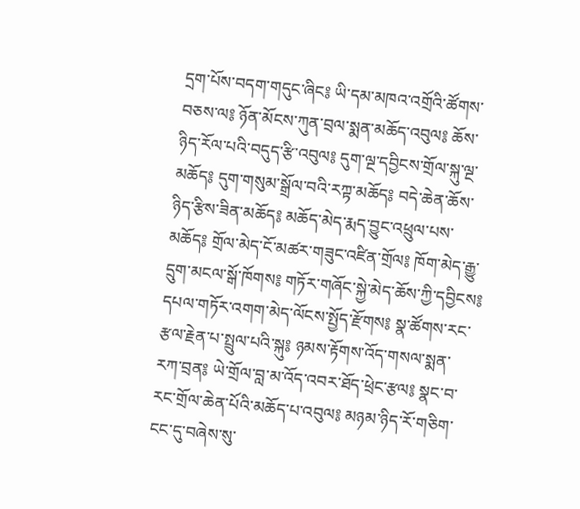དྲག་པོས་བདག་གདུང་ཞིང༔ ཡི་དམ་མཁའ་འགྲོའི་ཚོགས་བཅས་ལ༔ ཉོན་མོངས་ཀུན་བྲལ་སྨན་མཆོད་འབུལ༔ ཆོས་ཉིད་རོལ་པའི་བདུད་རྩི་འབུལ༔ དུག་ལྔ་དབྱིངས་གྲོལ་སྐུ་ལྔ་མཆོད༔ དུག་གསུམ་སྒྲོལ་བའི་རཀྟ་མཆོད༔ བདེ་ཆེན་ཆོས་ཉིད་རྩིས་ཟིན་མཆོད༔ མཆོད་མེད་རྨད་བྱུང་འཕྲུལ་པས་མཆོད༔ གྲོལ་མེད་ངོ་མཚར་གཟུང་འཛིན་གྲོལ༔ ཁོག་མེད་རྒྱུ་དྲུག་མངལ་སྒོ་ཁོགས༔ གཏོར་གཞོང་སྐྱེ་མེད་ཆོས་ཀྱི་དབྱིངས༔ དཔལ་གཏོར་འགག་མེད་ལོངས་སྤྱོད་རྫོགས༔ སྣ་ཚོགས་རང་རྩལ་རྗེན་པ་སྤྲུལ་པའི་སྐུ༔ ཉམས་རྟོགས་འོད་གསལ་སྨན་རཀ་བྲན༔ ཡེ་གྲོལ་བླ་མ་འོད་འབར་ཐོད་ཕྲེང་རྩལ༔ སྣང་བ་རང་གྲོལ་ཆེན་པོའི་མཆོད་པ་འབུལ༔ མཉམ་ཉིད་རོ་གཅིག་ངང་དུ་བཞེས་སུ་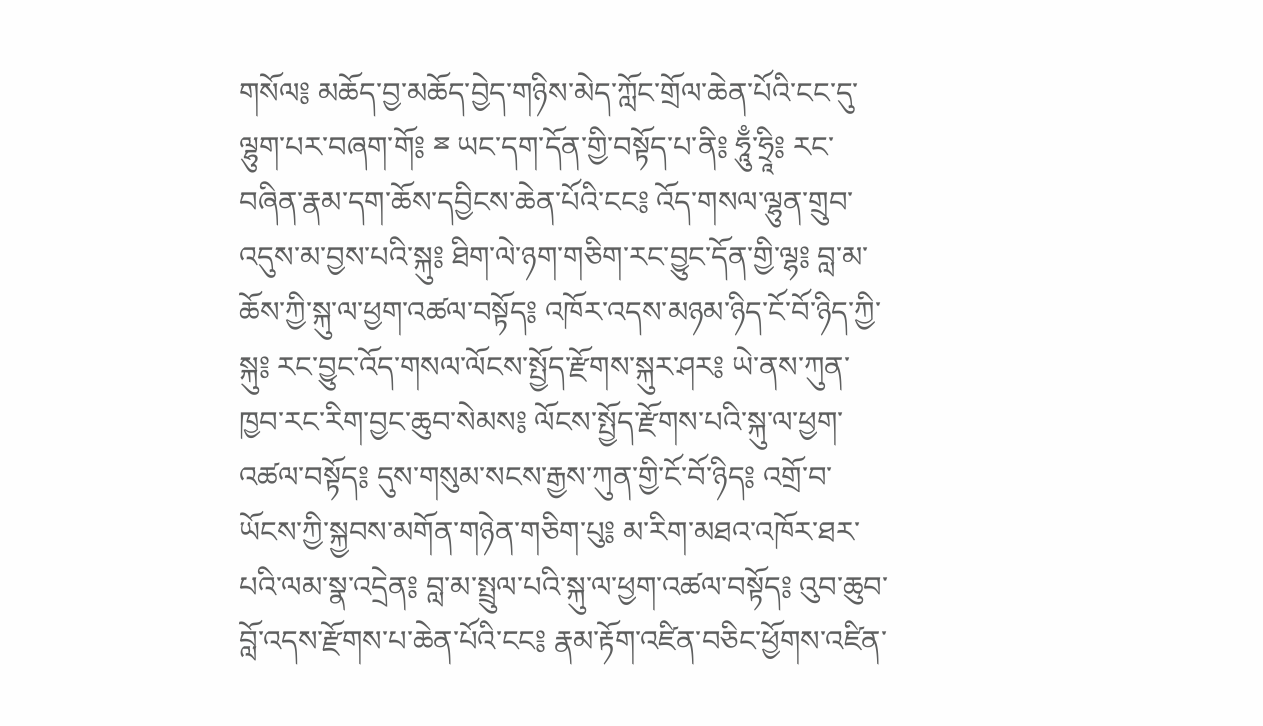གསོལ༔ མཆོད་བྱ་མཆོད་བྱེད་གཉིས་མེད་ཀློང་གྲོལ་ཆེན་པོའི་ངང་དུ་ལྷུག་པར་བཞག་གོ༔ ྈ ཡང་དག་དོན་གྱི་བསྟོད་པ་ནི༔ ཧཱུྃ་ཧྲཱི༔ རང་བཞིན་རྣམ་དག་ཆོས་དབྱིངས་ཆེན་པོའི་ངང༔ འོད་གསལ་ལྷུན་གྲུབ་འདུས་མ་བྱས་པའི་སྐུ༔ ཐིག་ལེ་ཉག་གཅིག་རང་བྱུང་དོན་གྱི་ལྷ༔ བླ་མ་ཆོས་ཀྱི་སྐུ་ལ་ཕྱག་འཚལ་བསྟོད༔ འཁོར་འདས་མཉམ་ཉིད་ངོ་བོ་ཉིད་ཀྱི་སྐུ༔ རང་བྱུང་འོད་གསལ་ལོངས་སྤྱོད་རྫོགས་སྐུར་ཤར༔ ཡེ་ནས་ཀུན་ཁྱབ་རང་རིག་བྱང་ཆུབ་སེམས༔ ལོངས་སྤྱོད་རྫོགས་པའི་སྐུ་ལ་ཕྱག་འཚལ་བསྟོད༔ དུས་གསུམ་སངས་རྒྱས་ཀུན་གྱི་ངོ་བོ་ཉིད༔ འགྲོ་བ་ཡོངས་ཀྱི་སྐྱབས་མགོན་གཉེན་གཅིག་པུ༔ མ་རིག་མཐའ་འཁོར་ཐར་པའི་ལམ་སྣ་འདྲེན༔ བླ་མ་སྤྲུལ་པའི་སྐུ་ལ་ཕྱག་འཚལ་བསྟོད༔ འུབ་ཆུབ་བློ་འདས་རྫོགས་པ་ཆེན་པོའི་ངང༔ རྣམ་རྟོག་འཛིན་བཅིང་ཕྱོགས་འཛིན་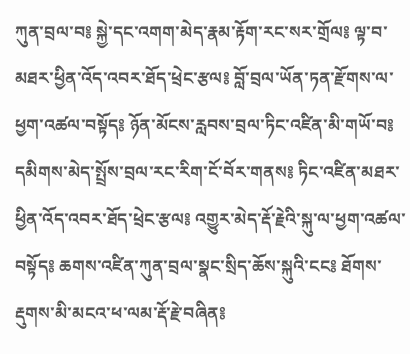ཀུན་བྲལ་བ༔ སྐྱེ་དང་འགག་མེད་རྣམ་རྟོག་རང་སར་གྲོལ༔ ལྟ་བ་མཐར་ཕྱིན་འོད་འབར་ཐོད་ཕྲེང་རྩལ༔ བློ་བྲལ་ཡོན་ཏན་རྫོགས་ལ་ཕྱག་འཚལ་བསྟོད༔ ཉོན་མོངས་རླབས་བྲལ་ཏིང་འཛིན་མི་གཡོ་བ༔ དམིགས་མེད་སྤྲོས་བྲལ་རང་རིག་ངོ་བོར་གནས༔ ཏིང་འཛིན་མཐར་ཕྱིན་འོད་འབར་ཐོད་ཕྲེང་རྩལ༔ འགྱུར་མེད་རྡོ་རྗེའི་སྐུ་ལ་ཕྱག་འཚལ་བསྟོད༔ ཆགས་འཛིན་ཀུན་བྲལ་སྣང་སྲིད་ཆོས་སྐུའི་ངང༔ ཐོགས་རྡུགས་མི་མངའ་ཕ་ལམ་རྡོ་རྗེ་བཞིན༔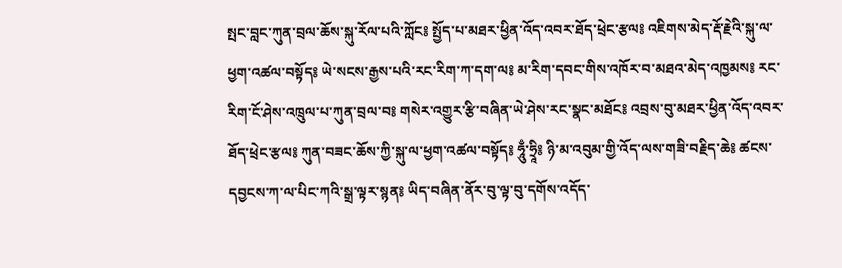སྤང་བླང་ཀུན་བྲལ་ཆོས་སྐུ་རོལ་པའི་ཀློང༔ སྤྱོད་པ་མཐར་ཕྱིན་འོད་འབར་ཐོད་ཕྲེང་རྩལ༔ འཇིགས་མེད་རྡོ་རྗེའི་སྐུ་ལ་ཕྱག་འཚལ་བསྟོད༔ ཡེ་སངས་རྒྱས་པའི་རང་རིག་ཀ་དག་ལ༔ མ་རིག་དབང་གིས་འཁོར་བ་མཐའ་མེད་འཁྱམས༔ རང་རིག་ངོ་ཤེས་འཁྲུལ་པ་ཀུན་བྲལ་བ༔ གསེར་འགྱུར་རྩི་བཞིན་ཡེ་ཤེས་རང་སྣང་མཐོང༔ འབྲས་བུ་མཐར་ཕྱིན་འོད་འབར་ཐོད་ཕྲེང་རྩལ༔ ཀུན་བཟང་ཆོས་ཀྱི་སྐུ་ལ་ཕྱག་འཚལ་བསྟོད༔ ཧཱུྃ་ཧྲཱི༔ ཉི་མ་འབུམ་གྱི་འོད་ལས་གཟི་བརྗིད་ཆེ༔ ཚངས་དབྱངས་ཀ་ལ་པིང་ཀའི་སྒྲ་ལྟར་སྙན༔ ཡིད་བཞིན་ནོར་བུ་ལྟ་བུ་དགོས་འདོད་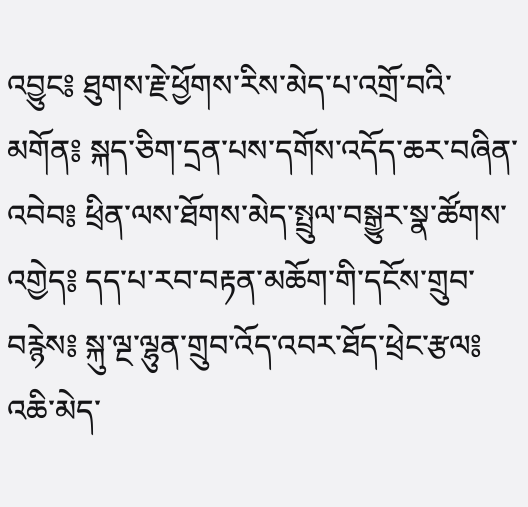འབྱུང༔ ཐུགས་རྗེ་ཕྱོགས་རིས་མེད་པ་འགྲོ་བའི་མགོན༔ སྐད་ཅིག་དྲན་པས་དགོས་འདོད་ཆར་བཞིན་འབེབ༔ ཕྲིན་ལས་ཐོགས་མེད་སྤྲུལ་བསྒྱུར་སྣ་ཚོགས་འགྱེད༔ དད་པ་རབ་བརྟན་མཆོག་གི་དངོས་གྲུབ་བརྙེས༔ སྐུ་ལྔ་ལྷུན་གྲུབ་འོད་འབར་ཐོད་ཕྲེང་རྩལ༔ འཆི་མེད་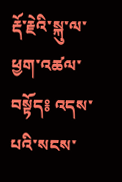རྡོ་རྗེའི་སྐུ་ལ་ཕྱག་འཚལ་བསྟོད༔ འདས་པའི་སངས་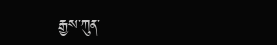རྒྱས་ཀུན་